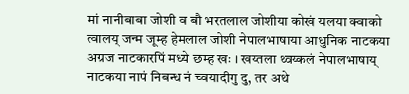मां नानीबाबा जोशी व बौ भरतलाल जोशीया कोखं यलया क्वाको त्वालय् जन्म जूम्ह हेमलाल जोशी नेपालभाषाया आधुनिक नाटकया अग्रज नाटकारपिं मध्ये छम्ह खः । खय्तला थ्वय्कलं नेपालभाषाय् नाटकया नापं निबन्ध नं च्वयादीगु दु, तर अथे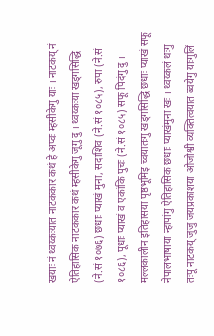खयाः नं थ्वय्कःयात नाटककार कथं हे अप्वः म्हसीकेगु याः । नाटकय् नं ऐतिहासिक नाटककार कथं म्हसीकेगु जूगु दु । थ्वय्कःया खड्गसिद्धि (ने.सं १०७६) छधाः प्याखं मुना, सदाशिव (ने.सं १०८५), रुपा (ने.सं १०८६), पूधाः प्याखं व एकांकि पुचः (ने.सं १०८५) सफू पिदंगु दु ।
मल्लकालीन इतिहासया पृष्ठभूमिइ च्वयातःगु खड्गसिद्धि छधाः प्याखं सफू नेपालभाषाया न्हापांगु ऐतिहासिक छधाः प्याखंमुना खः । थ्वय्कलं थःगु तःपू नाटकय् जुजु जयप्रकाशया ओजोश्वी व्यक्तित्वयात ब्वयेगु याःगुलिं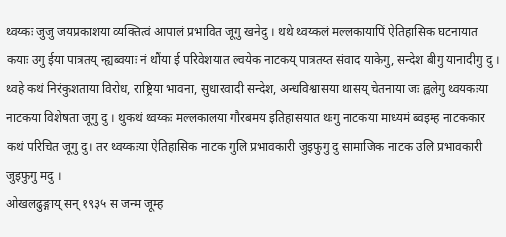थ्वय्कः जुजु जयप्रकाशया व्यक्तित्वं आपालं प्रभावित जूगु खनेदु । थथे थ्वय्कलं मल्लकायापिं ऐतिहासिक घटनायात कयाः उगु ईया पात्रतय् न्ह्यब्वयाः नं थौंया ई परिवेशयात ल्वयेक नाटकय् पात्रतय्त संवाद याकेगु, सन्देश बीगु यानादीगु दु । थ्वहे कथं निरंकुशताया विरोध, राष्ट्रिया भावना, सुधारवादी सन्देश, अन्धविश्वासया थासय् चेतनाया जः ह्वलेगु थ्वयकःया नाटकया विशेषता जूगु दु । थुकथं थ्वय्कः मल्लकालया गौरबमय इतिहासयात थःगु नाटकया माध्यमं ब्वइम्ह नाटककार कथं परिचित जूगु दु। तर थ्वय्कःया ऐतिहासिक नाटक गुलि प्रभावकारी जुइफुगु दु सामाजिक नाटक उलि प्रभावकारी जुइफुगु मदु ।
ओखलढुङ्गाय् सन् १९३५ स जन्म जूम्ह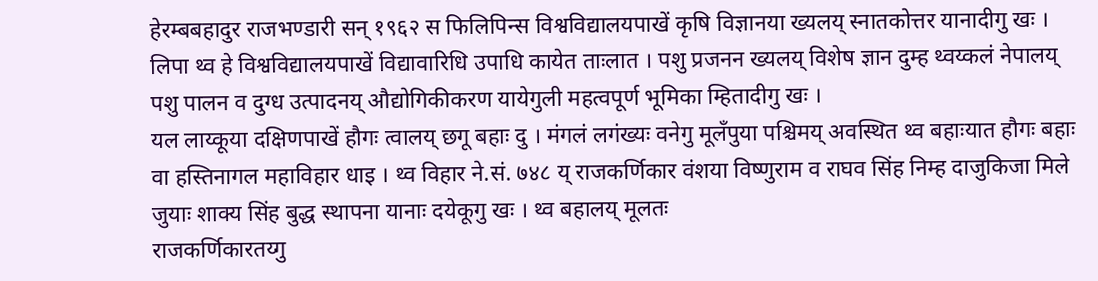हेरम्बबहादुर राजभण्डारी सन् १९६२ स फिलिपिन्स विश्वविद्यालयपाखें कृषि विज्ञानया ख्यलय् स्नातकोत्तर यानादीगु खः । लिपा थ्व हे विश्वविद्यालयपाखें विद्यावारिधि उपाधि कायेत ताःलात । पशु प्रजनन ख्यलय् विशेष ज्ञान दुम्ह थ्वय्कलं नेपालय् पशु पालन व दुग्ध उत्पादनय् औद्योगिकीकरण यायेगुली महत्वपूर्ण भूमिका म्हितादीगु खः ।
यल लाय्कूया दक्षिणपाखें हौगः त्वालय् छगू बहाः दु । मंगलं लगंख्यः वनेगु मूलँपुया पश्चिमय् अवस्थित थ्व बहाःयात हौगः बहाः वा हस्तिनागल महाविहार धाइ । थ्व विहार ने.सं. ७४८ य् राजकर्णिकार वंशया विष्णुराम व राघव सिंह निम्ह दाजुकिजा मिले जुयाः शाक्य सिंह बुद्ध स्थापना यानाः दयेकूगु खः । थ्व बहालय् मूलतः
राजकर्णिकारतय्गु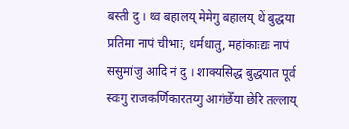बस्ती दु । थ्व बहालय् मेमेगु बहालय् थें बुद्धया प्रतिमा नापं चीभाः, धर्मधातु, महांकाःद्यः नापं ससुमांजु आदि नं दु । शाक्यसिद्ध बुद्धयात पूर्व स्वःगु राजकर्णिकारतय्गु आगंछेँया छेरि तल्लाय्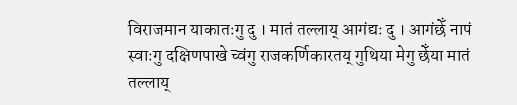विराजमान याकातःगु दु । मातं तल्लाय् आगंद्यः दु । आगंछेँ नापं स्वाःगु दक्षिणपाखे च्वंगु राजकर्णिकारतय् गुथिया मेगु छेँया मातं तल्लाय्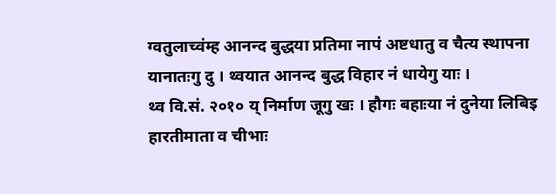ग्वतुलाच्वंम्ह आनन्द बुद्धया प्रतिमा नापं अष्टधातु व चैत्य स्थापना यानातःगु दु । थ्वयात आनन्द बुद्ध विहार नं धायेगु याः ।
थ्व वि.सं. २०१० य् निर्माण जूगु खः । हौगः बहाःया नं दुनेया लिबिइ हारतीमाता व चीभाः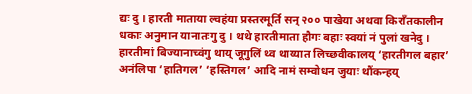द्यः दु । हारती माताया ल्वहंया प्रस्तरमूर्ति सन् २०० पाखेया अथवा किराँतकालीन धकाः अनुमान यानातःगु दु । थथे हारतीमाता हौगः बहाः स्वयां नं पुलां खनेदु । हारतीमां बिज्यानाच्वंगु थाय् जूगुलिं थ्व थाय्यात लिच्छवीकालय् ‘हारतीगल बहार’ अनंलिपा ‘हातिगल’ ‘हस्तिगल’ आदि नामं सम्वोधन जुयाः थौंकन्हय्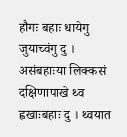हौगः बहाः धायेगु जुयाच्वंगु दु ।
असंबहाःया लिक्कसं दक्षिणापाखे थ्व ह्वखाःबहाः दु । थ्वयात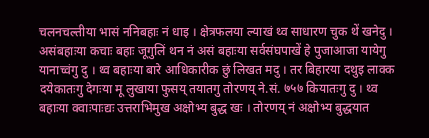चलनचल्तीया भासं ननिबहाः नं धाइ । क्षेत्रफलया ल्याखं थ्व साधारण चुक थें खनेदु । असंबहाःया कचाः बहाः जूगुलिं थन नं असं बहाःया सर्वसंघपाखें हे पुजाआजा यायेगु यानाच्वंगु दु । थ्व बहाःया बारे आधिकारीक छुं लिखत मदु । तर बिहारया दथुइ लाक्क दयेकातःगु देगःया मू लुखाया फुसय् तयातगु तोरणय् ने.सं. ७५७ कियातःगु दु । थ्व बहाःया क्वाःपाःद्यः उत्तराभिमुख अक्षोभ्य बुद्ध खः । तोरणय् नं अक्षोभ्य बुद्धयात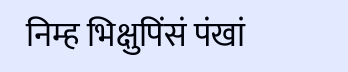निम्ह भिक्षुपिंसं पंखां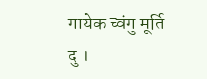गायेक च्वंगु मूर्ति दु ।